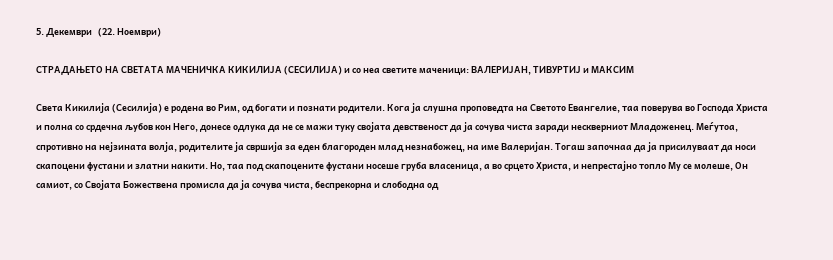5. Декември   (22. Ноември)

СТРАДАЊЕТО НА СВЕТАТА МАЧЕНИЧКА КИКИЛИЈА (СЕСИЛИЈА) и со неа светите маченици: ВАЛЕРИЈАН, ТИВУРТИЈ и МАКСИМ

Света Кикилија (Сесилија) е родена во Рим, од богати и познати родители. Кога ја слушна проповедта на Светото Евангелие, таа поверува во Господа Христа и полна со срдечна љубов кон Него, донесе одлука да не се мажи туку својата девственост да ја сочува чиста заради нескверниот Младоженец. Меѓутоа, спротивно на нејзината волја, родителите ја свршија за еден благороден млад незнабожец, на име Валеријан. Тогаш започнаа да ја присилуваат да носи скапоцени фустани и златни накити. Но, таа под скапоцените фустани носеше груба власеница, а во срцето Христа, и непрестајно топло Му се молеше, Он самиот, со Својата Божествена промисла да ја сочува чиста, беспрекорна и слободна од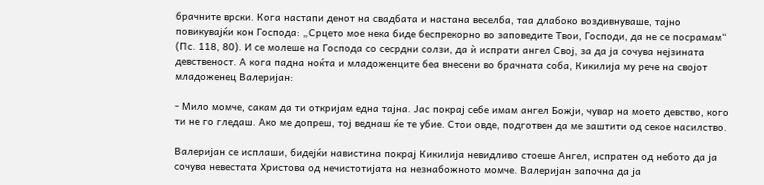брачните врски. Кога настапи денот на свадбата и настана веселба, таа длабоко воздивнуваше, тајно повикувајќи кон Господа: „Срцето мое нека биде беспрекорно во заповедите Твои, Господи, да не се посрамам“ (Пс. 118, 80). И се молеше на Господа со сесрдни солзи, да ѝ испрати ангел Свој, за да ја сочува нејзината девственост. А кога падна ноќта и младоженците беа внесени во брачната соба, Кикилија му рече на својот младоженец Валеријан:

- Мило момче, сакам да ти откријам една тајна. Јас покрај себе имам ангел Божји, чувар на моето девство, кого ти не го гледаш. Ако ме допреш, тој веднаш ќе те убие. Стои овде, подготвен да ме заштити од секое насилство.

Валеријан се исплаши, бидејќи навистина покрај Кикилија невидливо стоеше Ангел, испратен од небото да ја сочува невестата Христова од нечистотијата на незнабожното момче. Валеријан започна да ја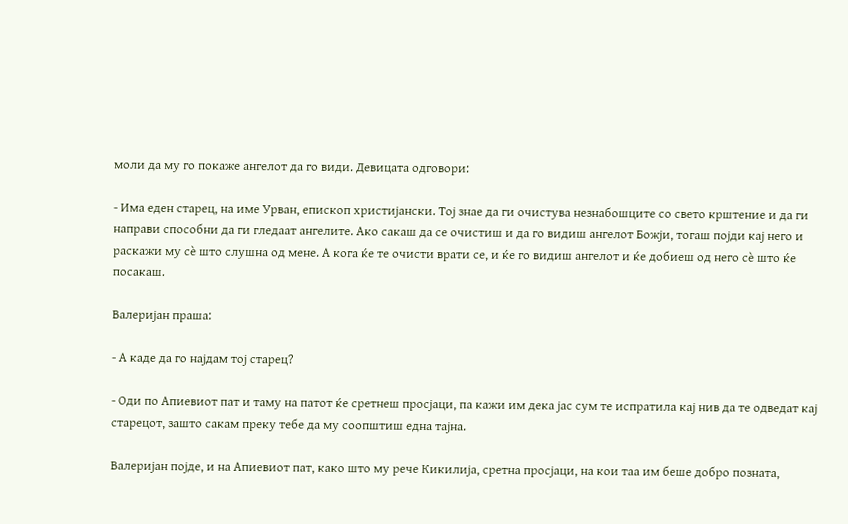моли да му го покаже ангелот да го види. Девицата одговори:

- Има еден старец, на име Урван, епископ христијански. Тој знае да ги очистува незнабошците со свето крштение и да ги направи способни да ги гледаат ангелите. Ако сакаш да се очистиш и да го видиш ангелот Божји, тогаш појди кај него и раскажи му сѐ што слушна од мене. А кога ќе те очисти врати се, и ќе го видиш ангелот и ќе добиеш од него сѐ што ќе посакаш.

Валеријан праша:

- А каде да го најдам тој старец?

- Оди по Апиевиот пат и таму на патот ќе сретнеш просјаци, па кажи им дека јас сум те испратила кај нив да те одведат кај старецот, зашто сакам преку тебе да му соопштиш една тајна.

Валеријан појде, и на Апиевиот пат, како што му рече Кикилија, сретна просјаци, на кои таа им беше добро позната,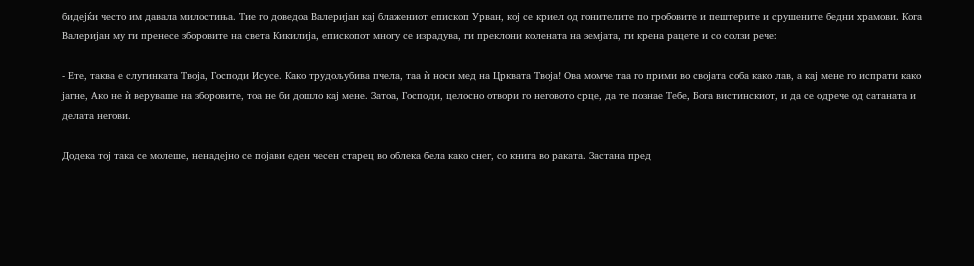бидејќи често им давала милостиња. Тие го доведоа Валеријан кај блажениот епископ Урван, кој се криел од гонителите по гробовите и пештерите и срушените бедни храмови. Кога Валеријан му ги пренесе зборовите на света Кикилија, епископот многу се израдува, ги преклони колената на земјата, ги крена рацете и со солзи рече:

- Ете, таква е слугинката Твоја, Господи Исусе. Како трудољубива пчела, таа ѝ носи мед на Црквата Твоја! Ова момче таа го прими во својата соба како лав, а кај мене го испрати како јагне, Ако не ѝ веруваше на зборовите, тоа не би дошло кај мене. Затоа, Господи, целосно отвори го неговото срце, да те познае Тебе, Бога вистинскиот, и да се одрече од сатаната и делата негови.

Додека тој така се молеше, ненадејно се појави еден чесен старец во облека бела како снег, со книга во раката. Застана пред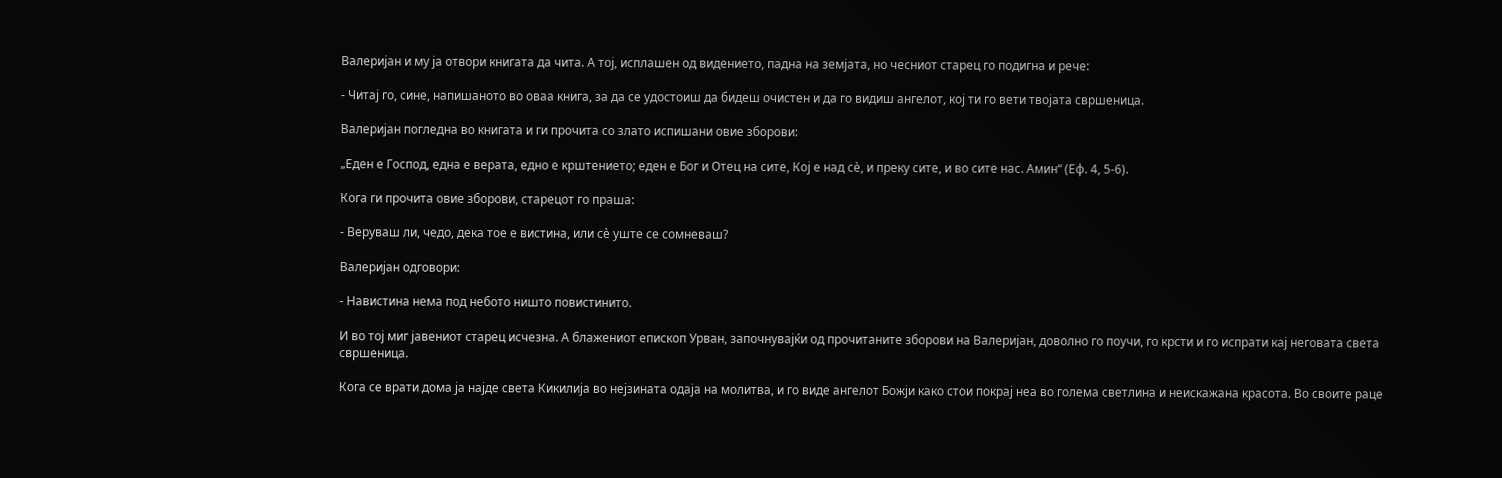Валеријан и му ја отвори книгата да чита. А тој, исплашен од видението, падна на земјата, но чесниот старец го подигна и рече:

- Читај го, сине, напишаното во оваа книга, за да се удостоиш да бидеш очистен и да го видиш ангелот, кој ти го вети твојата свршеница.

Валеријан погледна во книгата и ги прочита со злато испишани овие зборови:

„Еден е Господ, една е верата, едно е крштението; еден е Бог и Отец на сите, Кој е над сѐ, и преку сите, и во сите нас. Амин“ (Еф. 4, 5-6).

Кога ги прочита овие зборови, старецот го праша:

- Веруваш ли, чедо, дека тое е вистина, или сѐ уште се сомневаш?

Валеријан одговори:

- Навистина нема под небото ништо повистинито.

И во тој миг јавениот старец исчезна. А блажениот епископ Урван, започнувајќи од прочитаните зборови на Валеријан, доволно го поучи, го крсти и го испрати кај неговата света свршеница.

Кога се врати дома ја најде света Кикилија во нејзината одаја на молитва, и го виде ангелот Божји како стои покрај неа во голема светлина и неискажана красота. Во своите раце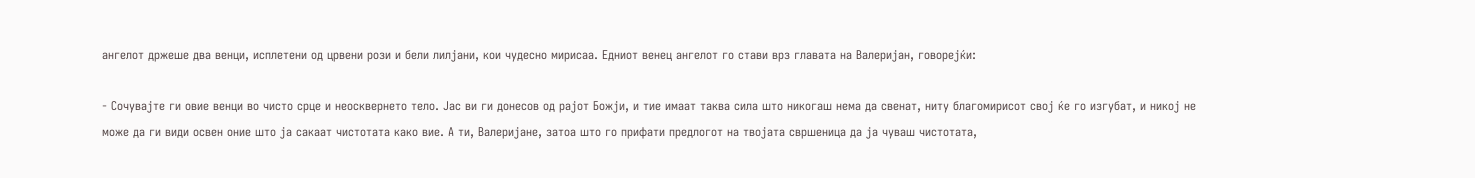ангелот држеше два венци, исплетени од црвени рози и бели лилјани, кои чудесно мирисаа. Едниот венец ангелот го стави врз главата на Валеријан, говорејќи:

- Сочувајте ги овие венци во чисто срце и неосквернето тело. Јас ви ги донесов од рајот Божји, и тие имаат таква сила што никогаш нема да свенат, ниту благомирисот свој ќе го изгубат, и никој не може да ги види освен оние што ја сакаат чистотата како вие. А ти, Валеријане, затоа што го прифати предлогот на твојата свршеница да ја чуваш чистотата,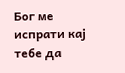Бог ме испрати кај тебе да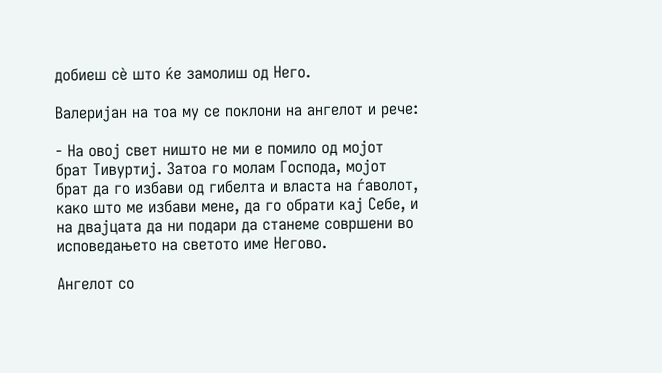добиеш сѐ што ќе замолиш од Него.

Валеријан на тоа му се поклони на ангелот и рече:

- На овој свет ништо не ми е помило од мојот брат Тивуртиј. Затоа го молам Господа, мојот брат да го избави од гибелта и власта на ѓаволот, како што ме избави мене, да го обрати кај Себе, и на двајцата да ни подари да станеме совршени во исповедањето на светото име Негово.

Ангелот со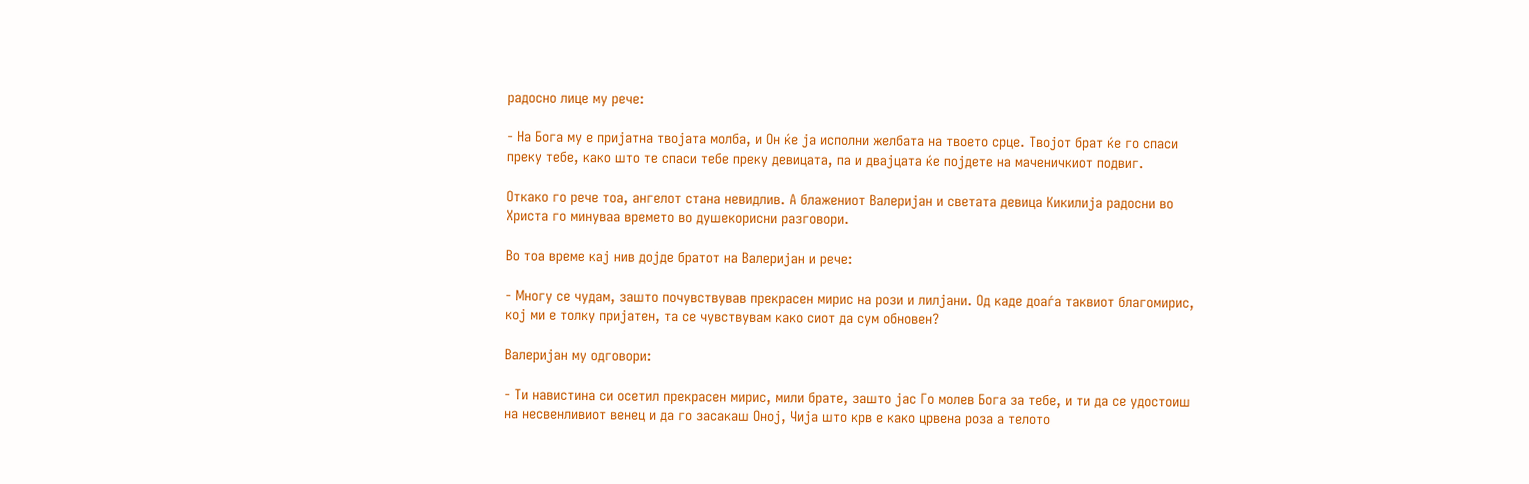радосно лице му рече:

- На Бога му е пријатна твојата молба, и Он ќе ја исполни желбата на твоето срце. Твојот брат ќе го спаси преку тебе, како што те спаси тебе преку девицата, па и двајцата ќе појдете на маченичкиот подвиг.

Откако го рече тоа, ангелот стана невидлив. А блажениот Валеријан и светата девица Кикилија радосни во Христа го минуваа времето во душекорисни разговори.

Во тоа време кај нив дојде братот на Валеријан и рече:

- Многу се чудам, зашто почувствував прекрасен мирис на рози и лилјани. Од каде доаѓа таквиот благомирис, кој ми е толку пријатен, та се чувствувам како сиот да сум обновен?

Валеријан му одговори:

- Ти навистина си осетил прекрасен мирис, мили брате, зашто јас Го молев Бога за тебе, и ти да се удостоиш на несвенливиот венец и да го засакаш Оној, Чија што крв е како црвена роза а телото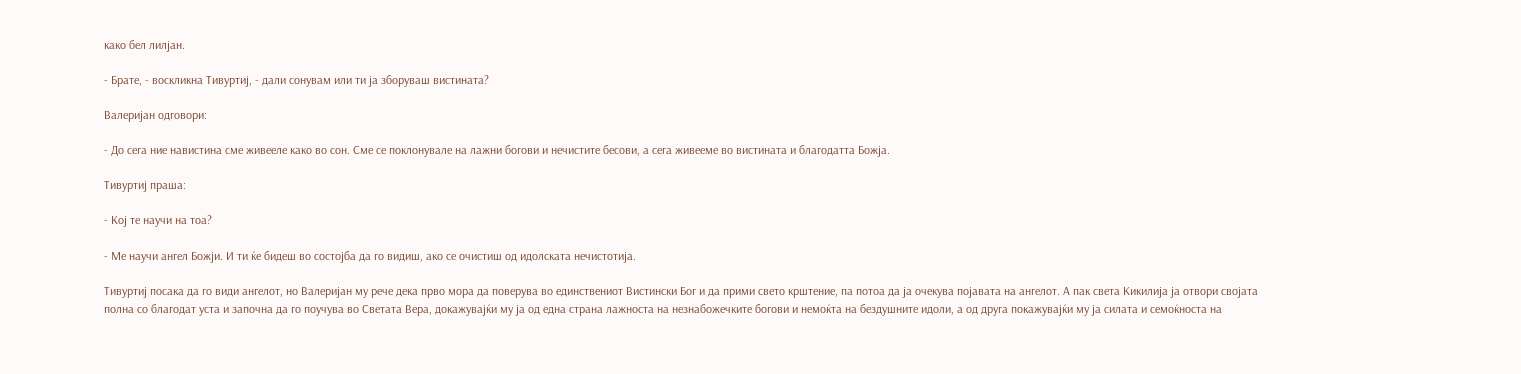како бел лилјан.

- Брате, - воскликна Тивуртиј, - дали сонувам или ти ја зборуваш вистината?

Валеријан одговори:

- До сега ние навистина сме живееле како во сон. Сме се поклонувале на лажни богови и нечистите бесови, а сега живееме во вистината и благодатта Божја.

Тивуртиј праша:

- Кој те научи на тоа?

- Ме научи ангел Божји. И ти ќе бидеш во состојба да го видиш, ако се очистиш од идолската нечистотија.

Тивуртиј посака да го види ангелот, но Валеријан му рече дека прво мора да поверува во единствениот Вистински Бог и да прими свето крштение, па потоа да ја очекува појавата на ангелот. А пак света Кикилија ја отвори својата полна со благодат уста и започна да го поучува во Светата Вера, докажувајќи му ја од една страна лажноста на незнабожечките богови и немоќта на бездушните идоли, а од друга покажувајќи му ја силата и семоќноста на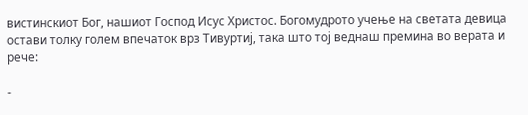вистинскиот Бог, нашиот Господ Исус Христос. Богомудрото учење на светата девица остави толку голем впечаток врз Тивуртиј, така што тој веднаш премина во верата и рече:

-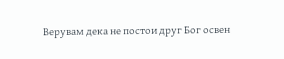Верувам дека не постои друг Бог освен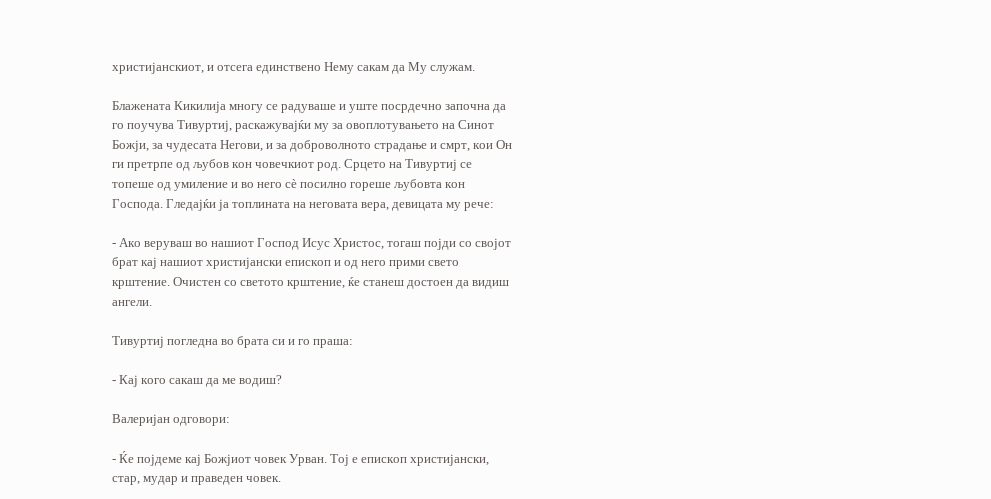христијанскиот, и отсега единствено Нему сакам да Му служам.

Блажената Кикилија многу се радуваше и уште посрдечно започна да го поучува Тивуртиј, раскажувајќи му за овоплотувањето на Синот Божји, за чудесата Негови, и за доброволното страдање и смрт, кои Он ги претрпе од љубов кон човечкиот род. Срцето на Тивуртиј се топеше од умиление и во него сѐ посилно гореше љубовта кон Господа. Гледајќи ја топлината на неговата вера, девицата му рече:

- Ако веруваш во нашиот Господ Исус Христос, тогаш појди со својот брат кај нашиот христијански епископ и од него прими свето крштение. Очистен со светото крштение, ќе станеш достоен да видиш ангели.

Тивуртиј погледна во брата си и го праша:

- Кај кого сакаш да ме водиш?

Валеријан одговори:

- Ќе појдеме кај Божјиот човек Урван. Тој е епископ христијански, стар, мудар и праведен човек.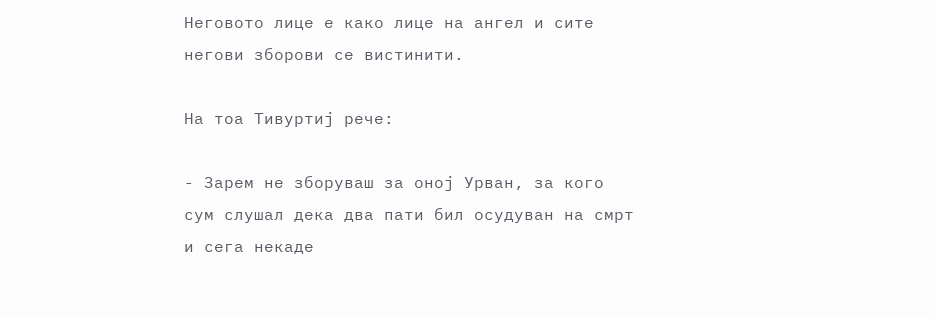Неговото лице е како лице на ангел и сите негови зборови се вистинити.

На тоа Тивуртиј рече:

- Зарем не зборуваш за оној Урван, за кого сум слушал дека два пати бил осудуван на смрт и сега некаде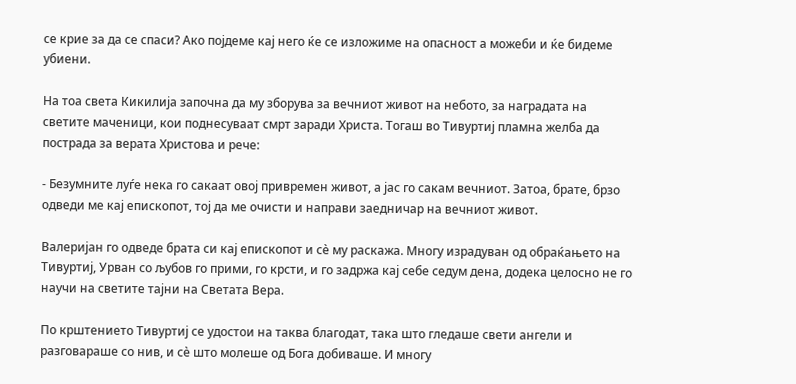се крие за да се спаси? Ако појдеме кај него ќе се изложиме на опасност а можеби и ќе бидеме убиени.

На тоа света Кикилија започна да му зборува за вечниот живот на небото, за наградата на светите маченици, кои поднесуваат смрт заради Христа. Тогаш во Тивуртиј пламна желба да пострада за верата Христова и рече:

- Безумните луѓе нека го сакаат овој привремен живот, а јас го сакам вечниот. Затоа, брате, брзо одведи ме кај епископот, тој да ме очисти и направи заедничар на вечниот живот.

Валеријан го одведе брата си кај епископот и сѐ му раскажа. Многу израдуван од обраќањето на Тивуртиј, Урван со љубов го прими, го крсти, и го задржа кај себе седум дена, додека целосно не го научи на светите тајни на Светата Вера.

По крштението Тивуртиј се удостои на таква благодат, така што гледаше свети ангели и разговараше со нив, и сѐ што молеше од Бога добиваше. И многу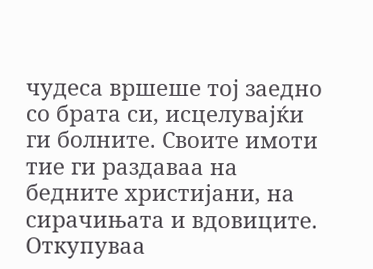чудеса вршеше тој заедно со брата си, исцелувајќи ги болните. Своите имоти тие ги раздаваа на бедните христијани, на сирачињата и вдовиците. Откупуваа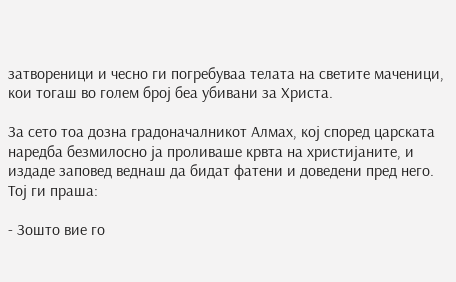затвореници и чесно ги погребуваа телата на светите маченици, кои тогаш во голем број беа убивани за Христа.

За сето тоа дозна градоначалникот Алмах, кој според царската наредба безмилосно ја проливаше крвта на христијаните, и издаде заповед веднаш да бидат фатени и доведени пред него. Тој ги праша:

- Зошто вие го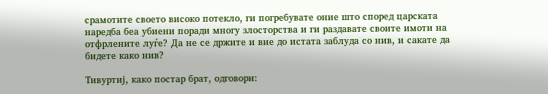срамотите своето високо потекло, ги погребувате оние што според царската наредба беа убиени поради многу злосторства и ги раздавате своите имоти на отфрлените луѓе? Да не се држите и вие до истата заблуда со нив, и сакате да бидете како нив?

Тивуртиј, како постар брат, одговори: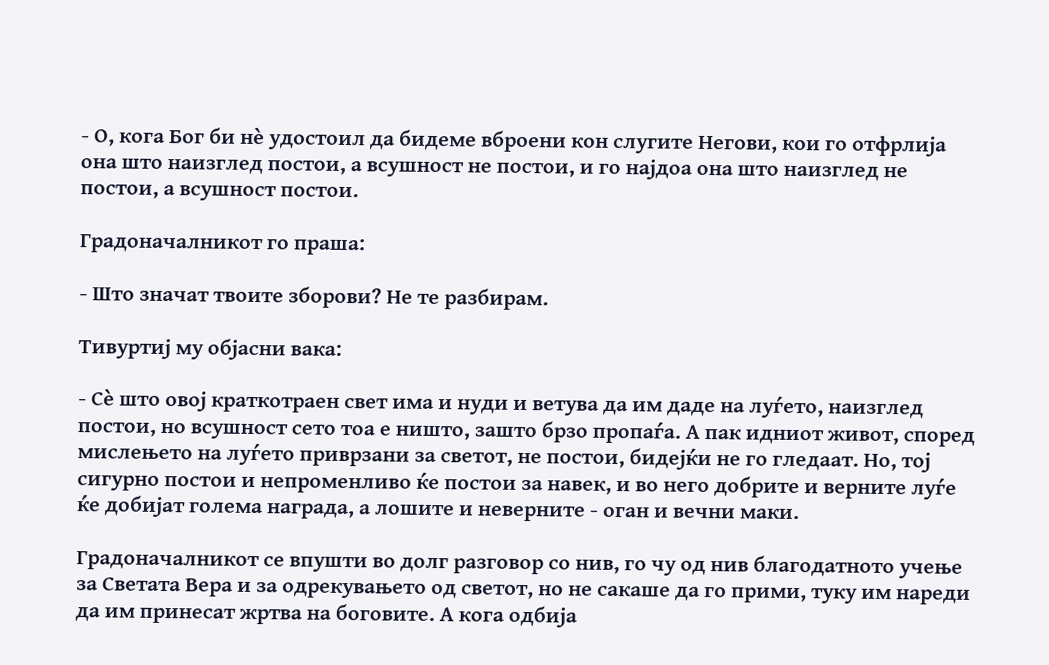- О, кога Бог би нѐ удостоил да бидеме вброени кон слугите Негови, кои го отфрлија она што наизглед постои, а всушност не постои, и го најдоа она што наизглед не постои, а всушност постои.

Градоначалникот го праша:

- Што значат твоите зборови? Не те разбирам.

Тивуртиј му објасни вака:

- Сѐ што овој краткотраен свет има и нуди и ветува да им даде на луѓето, наизглед постои, но всушност сето тоа е ништо, зашто брзо пропаѓа. А пак идниот живот, според мислењето на луѓето приврзани за светот, не постои, бидејќи не го гледаат. Но, тој сигурно постои и непроменливо ќе постои за навек, и во него добрите и верните луѓе ќе добијат голема награда, а лошите и неверните - оган и вечни маки.

Градоначалникот се впушти во долг разговор со нив, го чу од нив благодатното учење за Светата Вера и за одрекувањето од светот, но не сакаше да го прими, туку им нареди да им принесат жртва на боговите. А кога одбија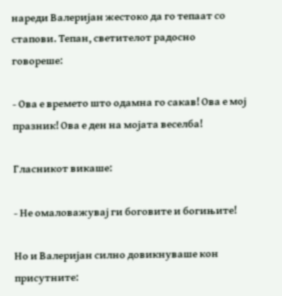нареди Валеријан жестоко да го тепаат со стапови. Тепан, светителот радосно говореше:

- Ова е времето што одамна го сакав! Ова е мој празник! Ова е ден на мојата веселба!

Гласникот викаше:

- Не омаловажувај ги боговите и богињите!

Но и Валеријан силно довикнуваше кон присутните: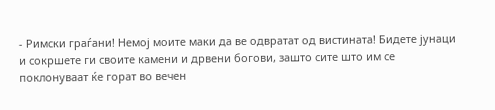- Римски граѓани! Немој моите маки да ве одвратат од вистината! Бидете јунаци и сокршете ги своите камени и дрвени богови, зашто сите што им се поклонуваат ќе горат во вечен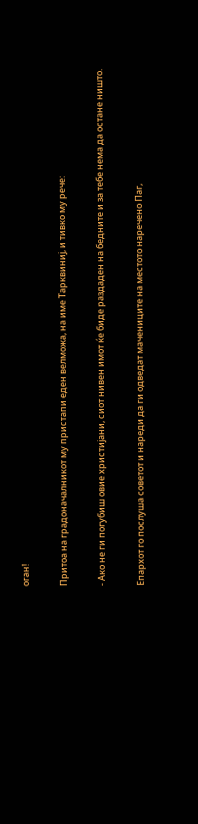оган!

Притоа на градоначалникот му пристапи еден велможа, на име Тарквиниј, и тивко му рече:

- Ако не ги погубиш овие христијани, сиот нивен имот ќе биде раздаден на бедните и за тебе нема да остане ништо.

Епархот го послуша советот и нареди да ги одведат мачениците на местото наречено Паг,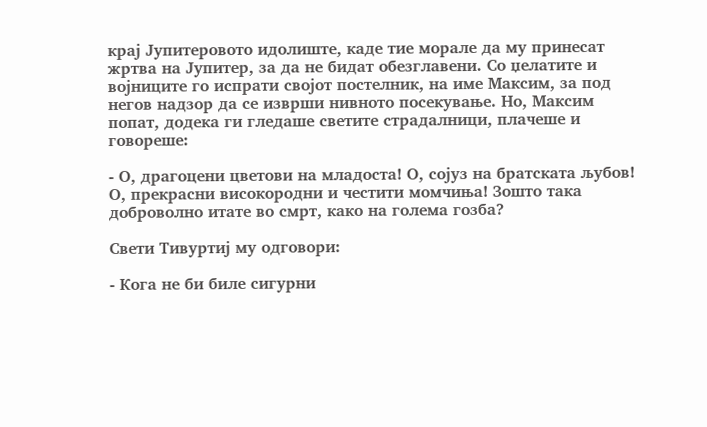крај Јупитеровото идолиште, каде тие морале да му принесат жртва на Јупитер, за да не бидат обезглавени. Со џелатите и војниците го испрати својот постелник, на име Максим, за под негов надзор да се изврши нивното посекување. Но, Максим попат, додека ги гледаше светите страдалници, плачеше и говореше:

- О, драгоцени цветови на младоста! О, сојуз на братската љубов! О, прекрасни високородни и честити момчиња! Зошто така доброволно итате во смрт, како на голема гозба?

Свети Тивуртиј му одговори:

- Кога не би биле сигурни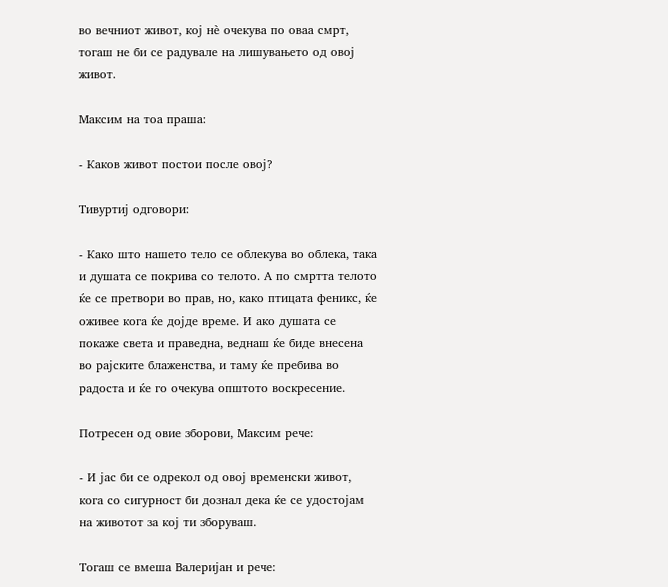во вечниот живот, кој нѐ очекува по оваа смрт, тогаш не би се радувале на лишувањето од овој живот.

Максим на тоа праша:

- Каков живот постои после овој?

Тивуртиј одговори:

- Како што нашето тело се облекува во облека, така и душата се покрива со телото. А по смртта телото ќе се претвори во прав, но, како птицата феникс, ќе оживее кога ќе дојде време. И ако душата се покаже света и праведна, веднаш ќе биде внесена во рајските блаженства, и таму ќе пребива во радоста и ќе го очекува општото воскресение.

Потресен од овие зборови, Максим рече:

- И јас би се одрекол од овој временски живот, кога со сигурност би дознал дека ќе се удостојам на животот за кој ти зборуваш.

Тогаш се вмеша Валеријан и рече: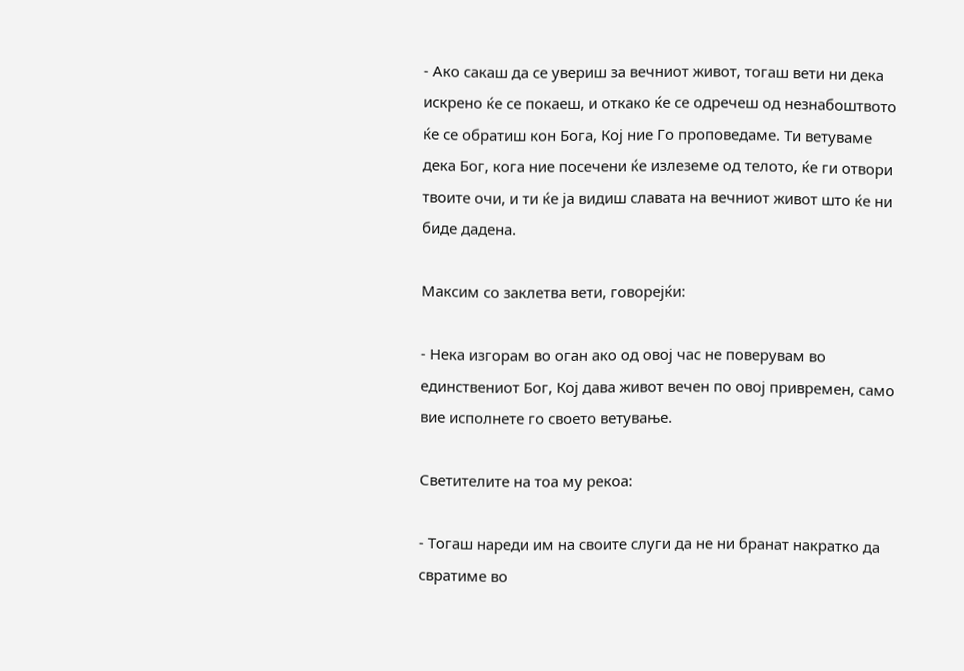- Ако сакаш да се увериш за вечниот живот, тогаш вети ни дека искрено ќе се покаеш, и откако ќе се одречеш од незнабоштвото ќе се обратиш кон Бога, Кој ние Го проповедаме. Ти ветуваме дека Бог, кога ние посечени ќе излеземе од телото, ќе ги отвори твоите очи, и ти ќе ја видиш славата на вечниот живот што ќе ни биде дадена.

Максим со заклетва вети, говорејќи:

- Нека изгорам во оган ако од овој час не поверувам во единствениот Бог, Кој дава живот вечен по овој привремен, само вие исполнете го своето ветување.

Светителите на тоа му рекоа:

- Тогаш нареди им на своите слуги да не ни бранат накратко да свратиме во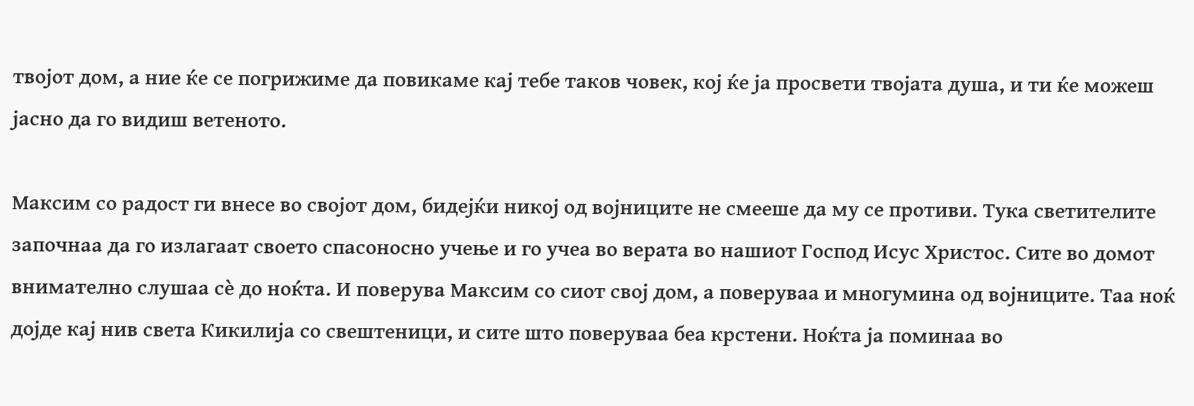твојот дом, а ние ќе се погрижиме да повикаме кај тебе таков човек, кој ќе ја просвети твојата душа, и ти ќе можеш јасно да го видиш ветеното.

Максим со радост ги внесе во својот дом, бидејќи никој од војниците не смееше да му се противи. Тука светителите започнаа да го излагаат своето спасоносно учење и го учеа во верата во нашиот Господ Исус Христос. Сите во домот внимателно слушаа сѐ до ноќта. И поверува Максим со сиот свој дом, а поверуваа и многумина од војниците. Таа ноќ дојде кај нив света Кикилија со свештеници, и сите што поверуваа беа крстени. Ноќта ја поминаа во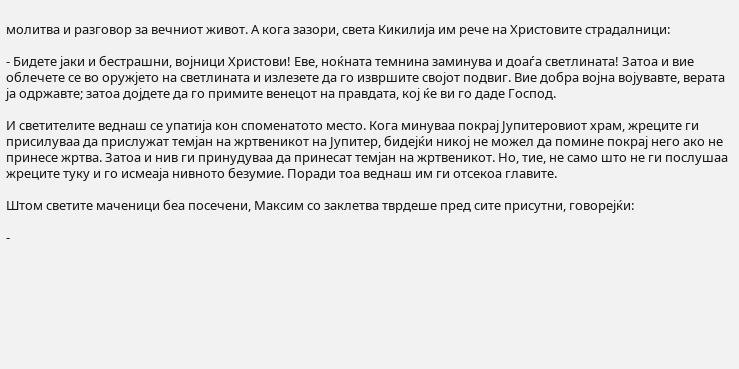молитва и разговор за вечниот живот. А кога зазори, света Кикилија им рече на Христовите страдалници:

- Бидете јаки и бестрашни, војници Христови! Еве, ноќната темнина заминува и доаѓа светлината! Затоа и вие облечете се во оружјето на светлината и излезете да го извршите својот подвиг. Вие добра војна војувавте, верата ја одржавте; затоа дојдете да го примите венецот на правдата, кој ќе ви го даде Господ.

И светителите веднаш се упатија кон споменатото место. Кога минуваа покрај Јупитеровиот храм, жреците ги присилуваа да прислужат темјан на жртвеникот на Јупитер, бидејќи никој не можел да помине покрај него ако не принесе жртва. Затоа и нив ги принудуваа да принесат темјан на жртвеникот. Но, тие, не само што не ги послушаа жреците туку и го исмеаја нивното безумие. Поради тоа веднаш им ги отсекоа главите.

Штом светите маченици беа посечени, Максим со заклетва тврдеше пред сите присутни, говорејќи:

-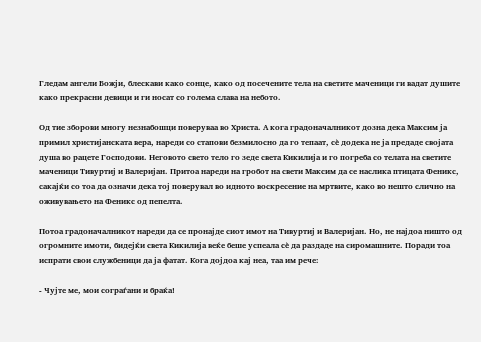Гледам ангели Божји, блескави како сонце, како од посечените тела на светите маченици ги вадат душите како прекрасни девици и ги носат со голема слава на небото.

Од тие зборови многу незнабошци поверуваа во Христа. А кога градоначалникот дозна дека Максим ја примил христијанската вера, нареди со стапови безмилосно да го тепаат, сѐ додека не ја предаде својата душа во рацете Господови. Неговото свето тело го зеде света Кикилија и го погреба со телата на светите маченици Тивуртиј и Валеријан. Притоа нареди на гробот на свети Максим да се наслика птицата Феникс, сакајќи со тоа да означи дека тој поверувал во идното воскресение на мртвите, како во нешто слично на оживувањето на Феникс од пепелта.

Потоа градоначалникот нареди да се пронајде сиот имот на Тивуртиј и Валеријан. Но, не најдоа ништо од огромните имоти, бидејќи света Кикилија веќе беше успеала сѐ да раздаде на сиромашните. Поради тоа испрати свои службеници да ја фатат. Кога дојдоа кај неа, таа им рече:

- Чујте ме, мои сограѓани и браќа!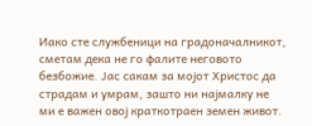Иако сте службеници на градоначалникот, сметам дека не го фалите неговото безбожие. Јас сакам за мојот Христос да страдам и умрам, зашто ни најмалку не ми е важен овој краткотраен земен живот.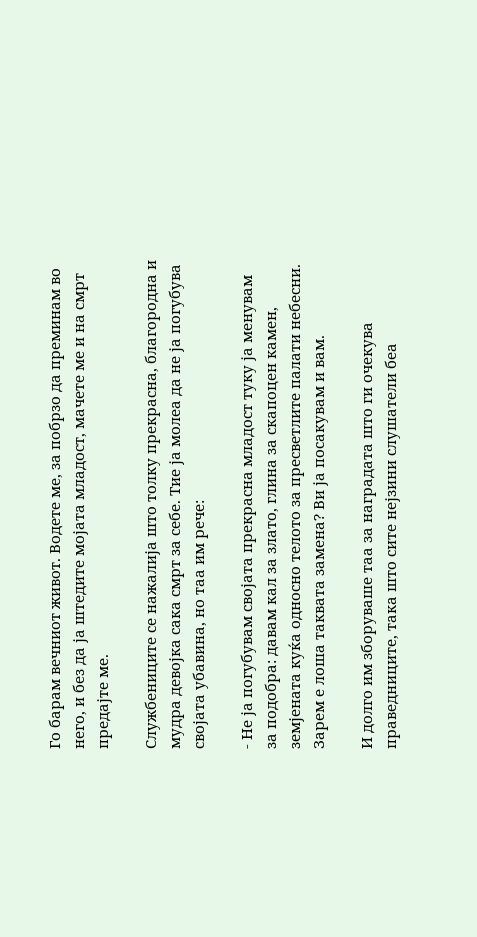Го барам вечниот живот. Водете ме, за побрзо да преминам во него, и без да ја штедите мојата младост, мачете ме и на смрт предајте ме.

Службениците се нажалија што толку прекрасна, благородна и мудра девојка сака смрт за себе. Тие ја молеа да не ја погубува својата убавина, но таа им рече:

- Не ја погубувам својата прекрасна младост туку ја менувам за подобра: давам кал за злато, глина за скапоцен камен, земјената куќа односно телото за пресветлите палати небесни. Зарем е лоша таквата замена? Ви ја посакувам и вам.

И долго им зборуваше таа за наградата што ги очекува праведниците, така што сите нејзини слушатели беа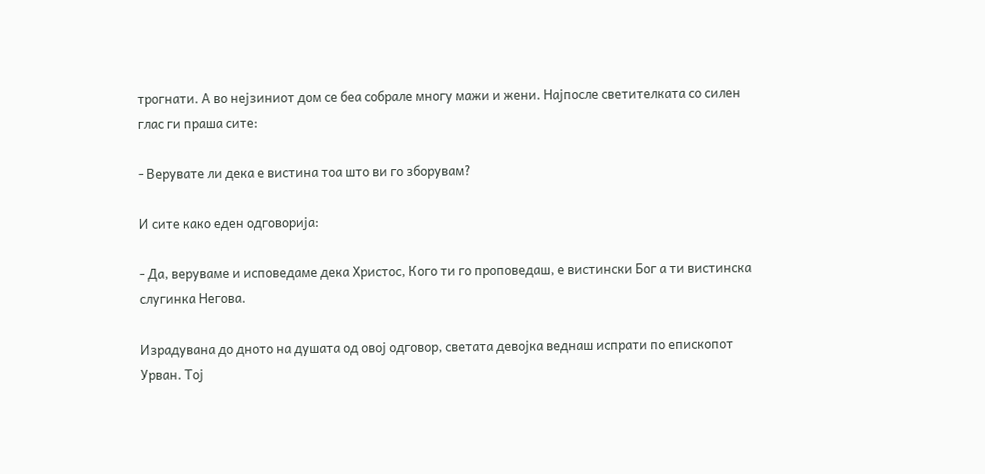трогнати. А во нејзиниот дом се беа собрале многу мажи и жени. Најпосле светителката со силен глас ги праша сите:

- Верувате ли дека е вистина тоа што ви го зборувам?

И сите како еден одговорија:

- Да, веруваме и исповедаме дека Христос, Кого ти го проповедаш, е вистински Бог а ти вистинска слугинка Негова.

Израдувана до дното на душата од овој одговор, светата девојка веднаш испрати по епископот Урван. Тој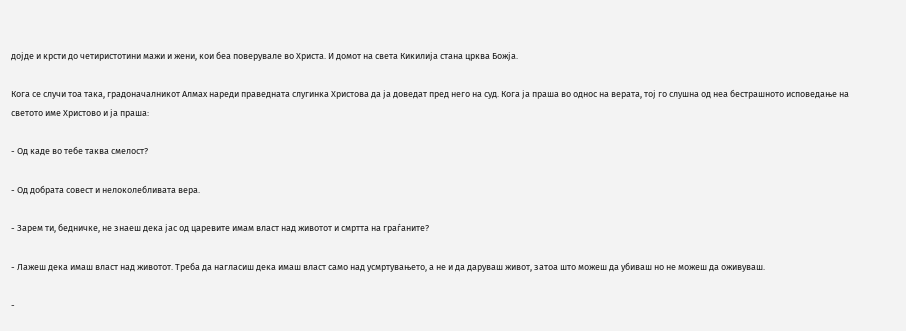дојде и крсти до четиристотини мажи и жени, кои беа поверувале во Христа. И домот на света Кикилија стана црква Божја.

Кога се случи тоа така, градоначалникот Алмах нареди праведната слугинка Христова да ја доведат пред него на суд. Кога ја праша во однос на верата, тој го слушна од неа бестрашното исповедање на светото име Христово и ја праша:

- Од каде во тебе таква смелост?

- Од добрата совест и нелоколебливата вера.

- Зарем ти, бедничке, не знаеш дека јас од царевите имам власт над животот и смртта на граѓаните?

- Лажеш дека имаш власт над животот. Треба да нагласиш дека имаш власт само над усмртувањето, а не и да даруваш живот, затоа што можеш да убиваш но не можеш да оживуваш.

-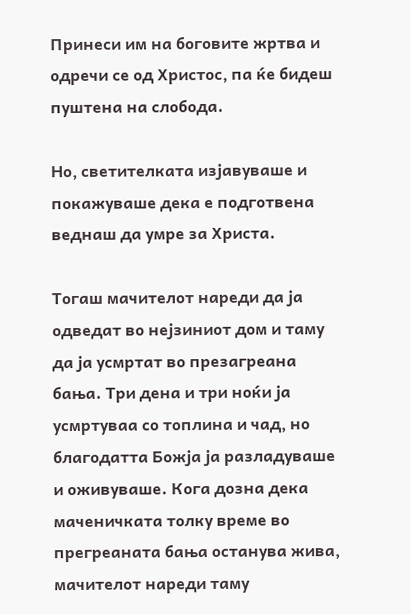Принеси им на боговите жртва и одречи се од Христос, па ќе бидеш пуштена на слобода.

Но, светителката изјавуваше и покажуваше дека е подготвена веднаш да умре за Христа.

Тогаш мачителот нареди да ја одведат во нејзиниот дом и таму да ја усмртат во презагреана бања. Три дена и три ноќи ја усмртуваа со топлина и чад, но благодатта Божја ја разладуваше и оживуваше. Кога дозна дека маченичката толку време во прегреаната бања останува жива, мачителот нареди таму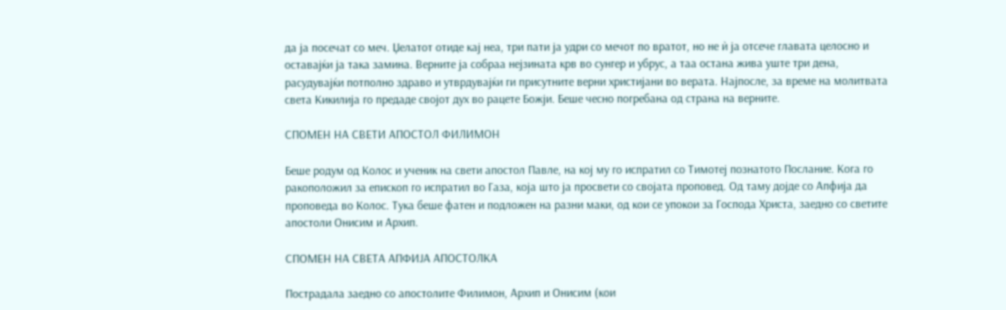да ја посечат со меч. Џелатот отиде кај неа, три пати ја удри со мечот по вратот, но не ѝ ја отсече главата целосно и оставајќи ја така замина. Верните ја собраа нејзината крв во сунгер и убрус, а таа остана жива уште три дена, расудувајќи потполно здраво и утврдувајќи ги присутните верни христијани во верата. Најпосле, за време на молитвата света Кикилија го предаде својот дух во рацете Божји. Беше чесно погребана од страна на верните.

СПОМЕН НА СВЕТИ АПОСТОЛ ФИЛИМОН

Беше родум од Колос и ученик на свети апостол Павле, на кој му го испратил со Тимотеј познатото Послание. Кога го ракоположил за епископ го испратил во Газа, која што ја просвети со својата проповед. Од таму дојде со Апфија да проповеда во Колос. Тука беше фатен и подложен на разни маки, од кои се упокои за Господа Христа, заедно со светите апостоли Онисим и Архип.

СПОМЕН НА СВЕТА АПФИЈА АПОСТОЛКА

Пострадала заедно со апостолите Филимон, Архип и Онисим (кои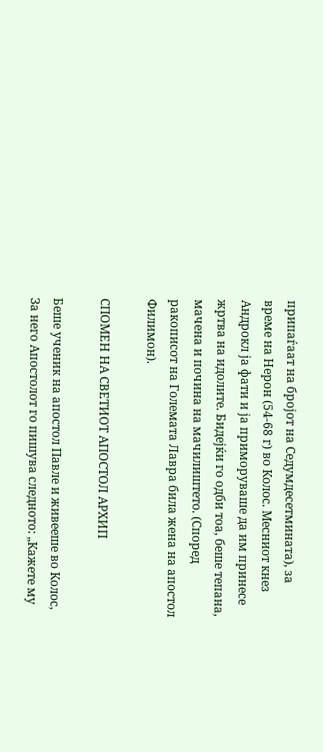припаѓаат на бројот на Седумдесетмината), за време на Нерон (54-68 г) во Колос. Месниот кнез Андрокл ја фати и ја приморуваше да им принесе жртва на идолите. Бидејќи го одби тоа, беше тепана, мачена и почина на мачилиштето. (Според ракописот на Големата Лавра била жена на апостол Филимон).

СПОМЕН НА СВЕТИОТ АПОСТОЛ АРХИП

Беше ученик на апостол Павле и живееше во Колос, За него Апостолот го пишува следното: „Кажете му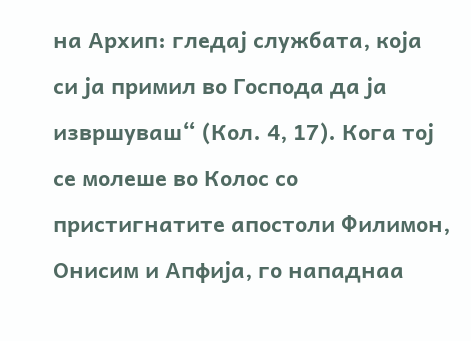на Архип: гледај службата, која си ја примил во Господа да ја извршуваш“ (Кол. 4, 17). Кога тој се молеше во Колос со пристигнатите апостоли Филимон, Онисим и Апфија, го нападнаа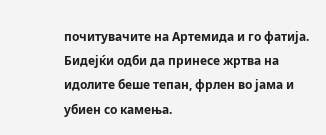почитувачите на Артемида и го фатија. Бидејќи одби да принесе жртва на идолите беше тепан, фрлен во јама и убиен со камења.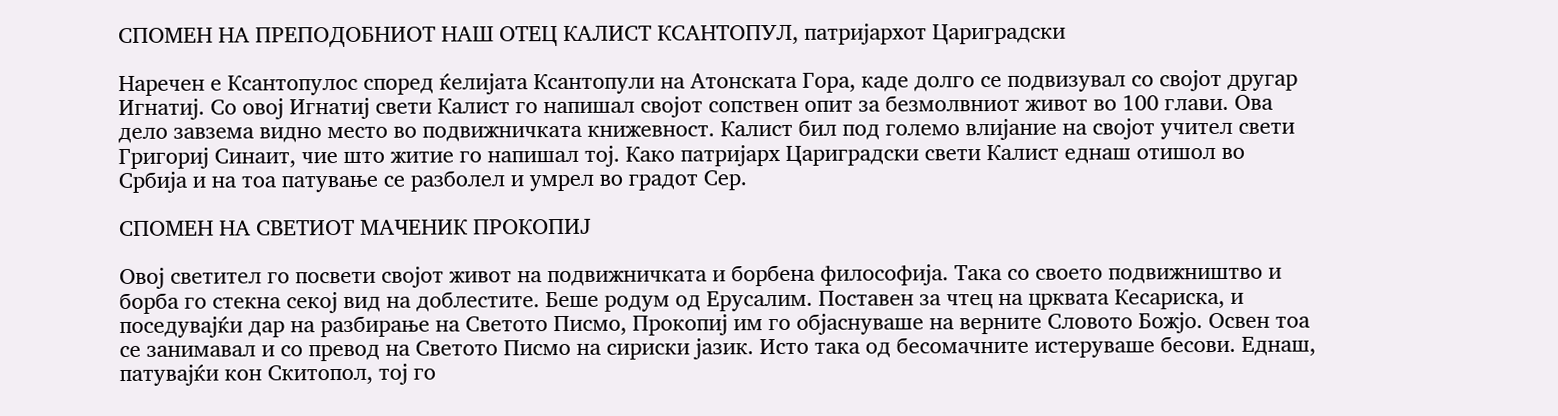СПОМЕН НА ПРЕПОДОБНИОТ НАШ ОТЕЦ КАЛИСТ КСАНТОПУЛ, патријархот Цариградски

Наречен е Ксантопулос според ќелијата Ксантопули на Атонската Гора, каде долго се подвизувал со својот другар Игнатиј. Со овој Игнатиј свети Калист го напишал својот сопствен опит за безмолвниот живот во 100 глави. Ова дело завзема видно место во подвижничката книжевност. Калист бил под големо влијание на својот учител свети Григориј Синаит, чие што житие го напишал тој. Како патријарх Цариградски свети Калист еднаш отишол во Србија и на тоа патување се разболел и умрел во градот Сер.

СПОМЕН НА СВЕТИОТ МАЧЕНИК ПРОКОПИЈ

Овој светител го посвети својот живот на подвижничката и борбена философија. Така со своето подвижништво и борба го стекна секој вид на доблестите. Беше родум од Ерусалим. Поставен за чтец на црквата Кесариска, и поседувајќи дар на разбирање на Светото Писмо, Прокопиј им го објаснуваше на верните Словото Божјо. Освен тоа се занимавал и со превод на Светото Писмо на сириски јазик. Исто така од бесомачните истеруваше бесови. Еднаш, патувајќи кон Скитопол, тој го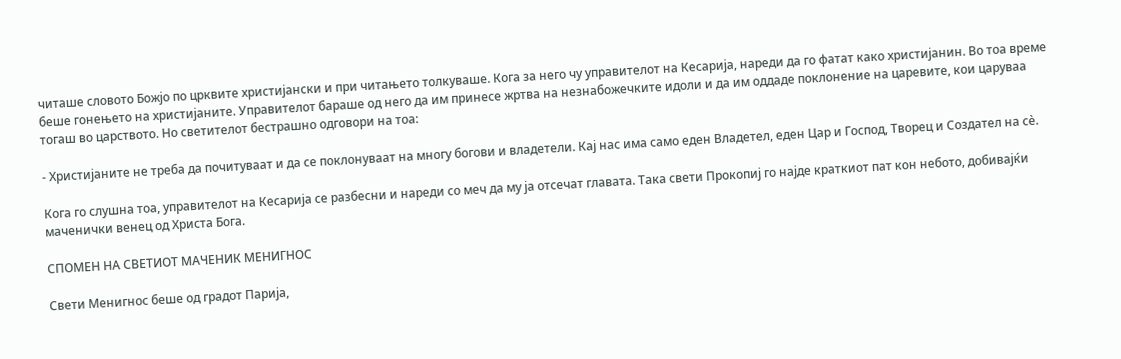читаше словото Божјо по црквите христијански и при читањето толкуваше. Кога за него чу управителот на Кесарија, нареди да го фатат како христијанин. Во тоа време беше гонењето на христијаните. Управителот бараше од него да им принесе жртва на незнабожечките идоли и да им оддаде поклонение на царевите, кои царуваа тогаш во царството. Но светителот бестрашно одговори на тоа:

- Христијаните не треба да почитуваат и да се поклонуваат на многу богови и владетели. Кај нас има само еден Владетел, еден Цар и Господ, Творец и Создател на сѐ.

Кога го слушна тоа, управителот на Кесарија се разбесни и нареди со меч да му ја отсечат главата. Така свети Прокопиј го најде краткиот пат кон небото, добивајќи маченички венец од Христа Бога.

СПОМЕН НА СВЕТИОТ МАЧЕНИК МЕНИГНОС

Свети Менигнос беше од градот Парија,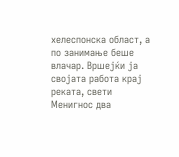хелеспонска област, а по занимање беше влачар. Вршејќи ја својата работа крај реката, свети Менигнос два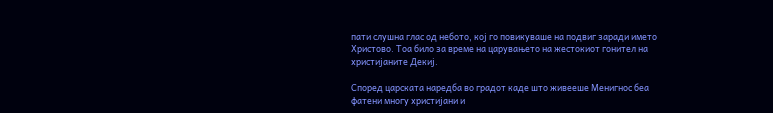пати слушна глас од небото, кој го повикуваше на подвиг заради името Христово. Тоа било за време на царувањето на жестокиот гонител на христијаните Декиј.

Според царската наредба во градот каде што живееше Менигнос беа фатени многу христијани и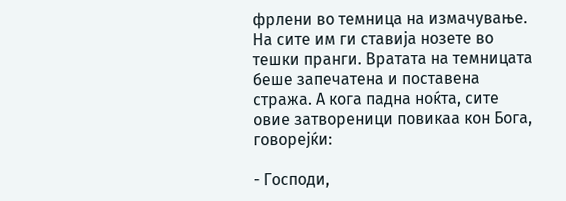фрлени во темница на измачување. На сите им ги ставија нозете во тешки пранги. Вратата на темницата беше запечатена и поставена стража. А кога падна ноќта, сите овие затвореници повикаа кон Бога, говорејќи:

- Господи,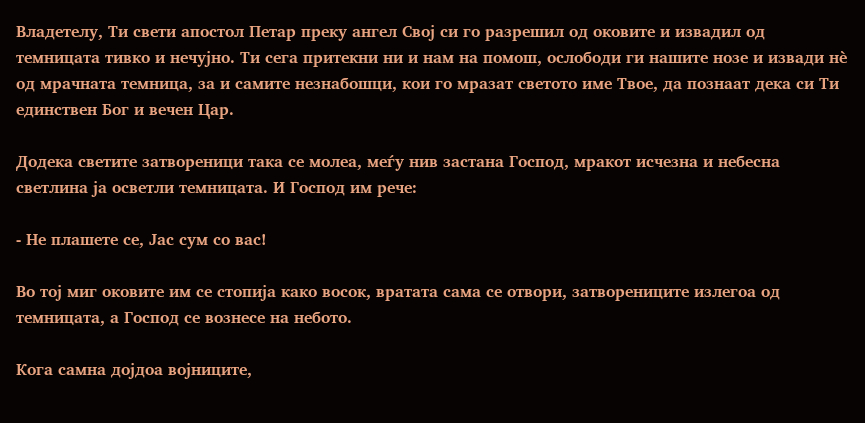Владетелу, Ти свети апостол Петар преку ангел Свој си го разрешил од оковите и извадил од темницата тивко и нечујно. Ти сега притекни ни и нам на помош, ослободи ги нашите нозе и извади нѐ од мрачната темница, за и самите незнабошци, кои го мразат светото име Твое, да познаат дека си Ти единствен Бог и вечен Цар.

Додека светите затвореници така се молеа, меѓу нив застана Господ, мракот исчезна и небесна светлина ја осветли темницата. И Господ им рече:

- Не плашете се, Јас сум со вас!

Во тој миг оковите им се стопија како восок, вратата сама се отвори, затворениците излегоа од темницата, а Господ се вознесе на небото.

Кога самна дојдоа војниците,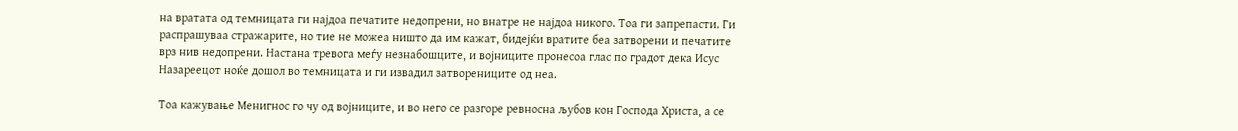на вратата од темницата ги најдоа печатите недопрени, но внатре не најдоа никого. Тоа ги запрепасти. Ги распрашуваа стражарите, но тие не можеа ништо да им кажат, бидејќи вратите беа затворени и печатите врз нив недопрени. Настана тревога меѓу незнабошците, и војниците пронесоа глас по градот дека Исус Назареецот ноќе дошол во темницата и ги извадил затворениците од неа.

Тоа кажување Менигнос го чу од војниците, и во него се разгоре ревносна љубов кон Господа Христа, а се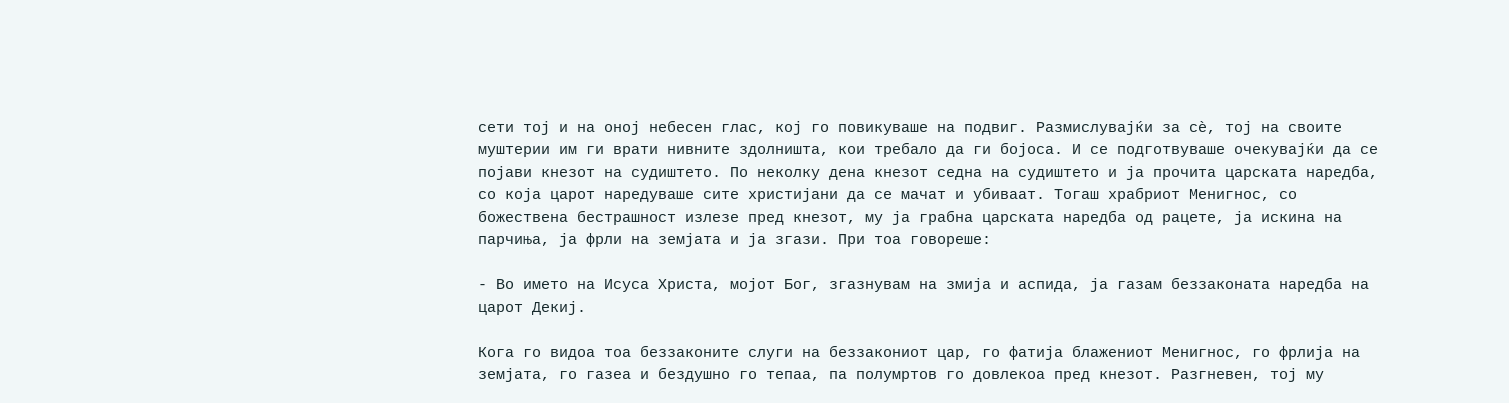сети тој и на оној небесен глас, кој го повикуваше на подвиг. Размислувајќи за сѐ, тој на своите муштерии им ги врати нивните здолништа, кои требало да ги бојоса. И се подготвуваше очекувајќи да се појави кнезот на судиштето. По неколку дена кнезот седна на судиштето и ја прочита царската наредба, со која царот наредуваше сите христијани да се мачат и убиваат. Тогаш храбриот Менигнос, со божествена бестрашност излезе пред кнезот, му ја грабна царската наредба од рацете, ја искина на парчиња, ја фрли на земјата и ја згази. При тоа говореше:

- Во името на Исуса Христа, мојот Бог, згазнувам на змија и аспида, ја газам беззаконата наредба на царот Декиј.

Кога го видоа тоа беззаконите слуги на беззакониот цар, го фатија блажениот Менигнос, го фрлија на земјата, го газеа и бездушно го тепаа, па полумртов го довлекоа пред кнезот. Разгневен, тој му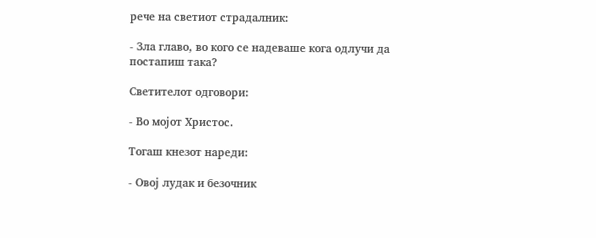рече на светиот страдалник:

- Зла главо, во кого се надеваше кога одлучи да постапиш така?

Светителот одговори:

- Во мојот Христос.

Тогаш кнезот нареди:

- Овој лудак и безочник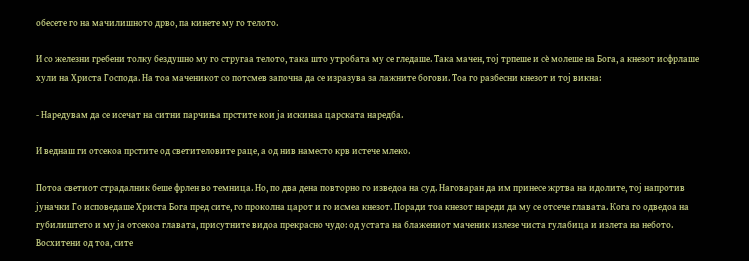обесете го на мачилишното дрво, па кинете му го телото.

И со железни гребени толку бездушно му го стругаа телото, така што утробата му се гледаше. Така мачен, тој трпеше и сѐ молеше на Бога, а кнезот исфрлаше хули на Христа Господа. На тоа маченикот со потсмев започна да се изразува за лажните богови. Тоа го разбесни кнезот и тој викна:

- Наредувам да се исечат на ситни парчиња прстите кои ја искинаа царската наредба.

И веднаш ги отсекоа прстите од светителовите раце, а од нив наместо крв истече млеко.

Потоа светиот страдалник беше фрлен во темница. Но, по два дена повторно го изведоа на суд. Наговаран да им принесе жртва на идолите, тој напротив јуначки Го исповедаше Христа Бога пред сите, го проколна царот и го исмеа кнезот. Поради тоа кнезот нареди да му се отсече главата. Кога го одведоа на губилиштето и му ја отсекоа главата, присутните видоа прекрасно чудо: од устата на блажениот маченик излезе чиста гулабица и излета на небото. Восхитени од тоа, сите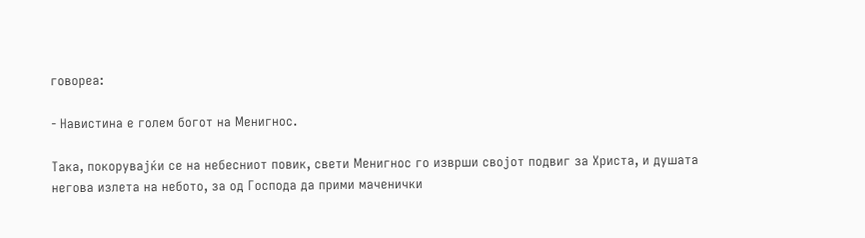говореа:

- Навистина е голем богот на Менигнос.

Така, покорувајќи се на небесниот повик, свети Менигнос го изврши својот подвиг за Христа, и душата негова излета на небото, за од Господа да прими маченички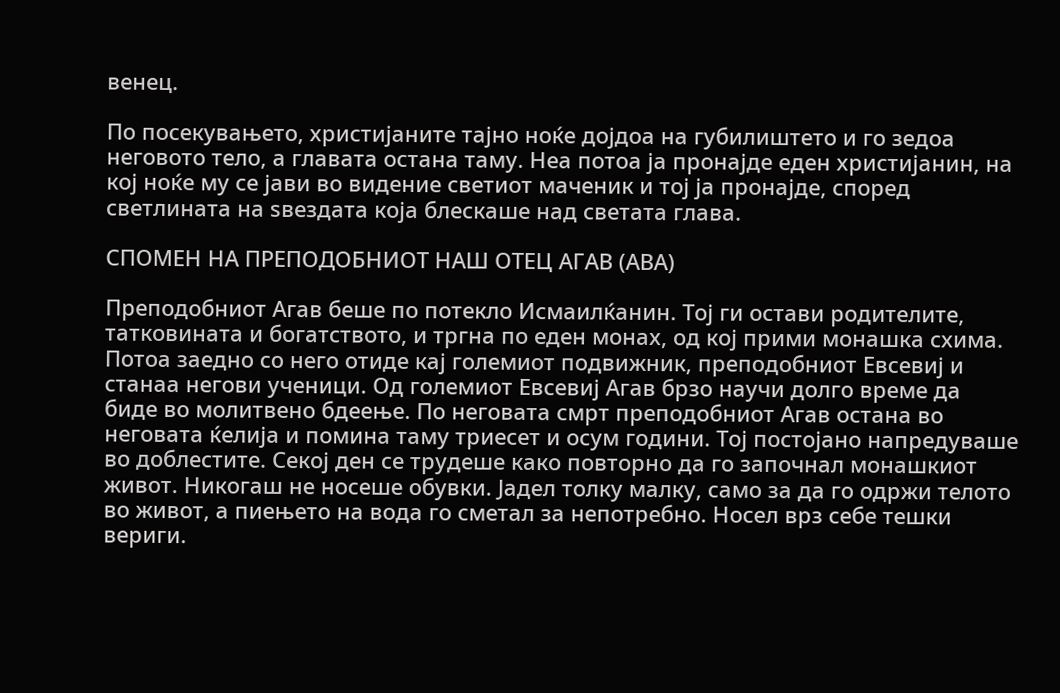венец.

По посекувањето, христијаните тајно ноќе дојдоа на губилиштето и го зедоа неговото тело, а главата остана таму. Неа потоа ја пронајде еден христијанин, на кој ноќе му се јави во видение светиот маченик и тој ја пронајде, според светлината на ѕвездата која блескаше над светата глава.

СПОМЕН НА ПРЕПОДОБНИОТ НАШ ОТЕЦ АГАВ (АВА)

Преподобниот Агав беше по потекло Исмаилќанин. Тој ги остави родителите, татковината и богатството, и тргна по еден монах, од кој прими монашка схима. Потоа заедно со него отиде кај големиот подвижник, преподобниот Евсевиј и станаа негови ученици. Од големиот Евсевиј Агав брзо научи долго време да биде во молитвено бдеење. По неговата смрт преподобниот Агав остана во неговата ќелија и помина таму триесет и осум години. Тој постојано напредуваше во доблестите. Секој ден се трудеше како повторно да го започнал монашкиот живот. Никогаш не носеше обувки. Јадел толку малку, само за да го одржи телото во живот, а пиењето на вода го сметал за непотребно. Носел врз себе тешки вериги.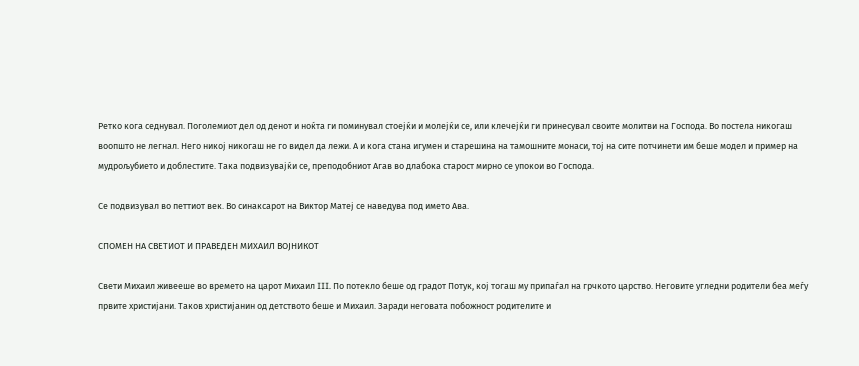Ретко кога седнувал. Поголемиот дел од денот и ноќта ги поминувал стоејќи и молејќи се, или клечејќи ги принесувал своите молитви на Господа. Во постела никогаш воопшто не легнал. Него никој никогаш не го видел да лежи. А и кога стана игумен и старешина на тамошните монаси, тој на сите потчинети им беше модел и пример на мудрољубието и доблестите. Така подвизувајќи се, преподобниот Агав во длабока старост мирно се упокои во Господа.

Се подвизувал во петтиот век. Во синаксарот на Виктор Матеј се наведува под името Ава.

СПОМЕН НА СВЕТИОТ И ПРАВЕДЕН МИХАИЛ ВОЈНИКОТ

Свети Михаил живееше во времето на царот Михаил III. По потекло беше од градот Потук, кој тогаш му припаѓал на грчкото царство. Неговите угледни родители беа меѓу првите христијани. Таков христијанин од детството беше и Михаил. Заради неговата побожност родителите и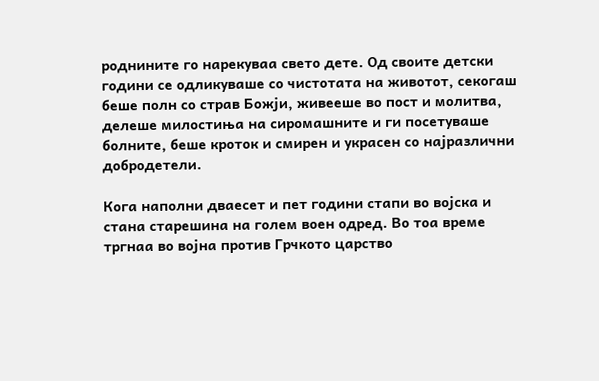роднините го нарекуваа свето дете. Од своите детски години се одликуваше со чистотата на животот, секогаш беше полн со страв Божји, живееше во пост и молитва, делеше милостиња на сиромашните и ги посетуваше болните, беше кроток и смирен и украсен со најразлични добродетели.

Кога наполни дваесет и пет години стапи во војска и стана старешина на голем воен одред. Во тоа време тргнаа во војна против Грчкото царство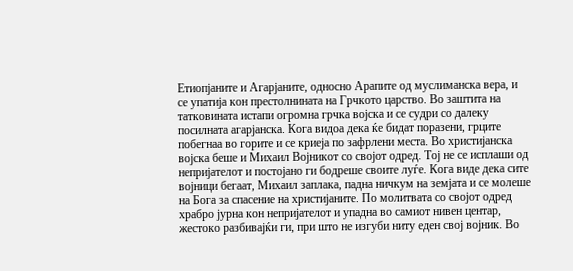Етиопјаните и Агарјаните, односно Арапите од муслиманска вера, и се упатија кон престолнината на Грчкото царство. Во заштита на татковината истапи огромна грчка војска и се судри со далеку посилната агарјанска. Кога видоа дека ќе бидат поразени, грците побегнаа во горите и се криеја по зафрлени места. Во христијанска војска беше и Михаил Војникот со својот одред. Тој не се исплаши од непријателот и постојано ги бодреше своите луѓе. Кога виде дека сите војници бегаат, Михаил заплака, падна ничкум на земјата и се молеше на Бога за спасение на христијаните. По молитвата со својот одред храбро јурна кон непријателот и упадна во самиот нивен центар, жестоко разбивајќи ги, при што не изгуби ниту еден свој војник. Во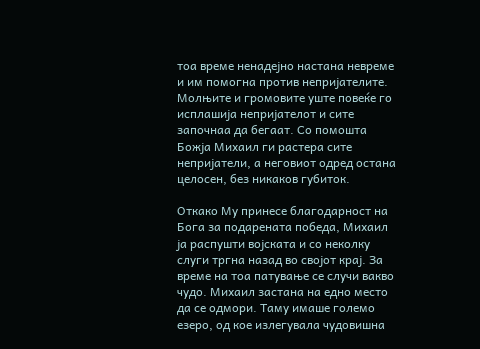тоа време ненадејно настана невреме и им помогна против непријателите. Молњите и громовите уште повеќе го исплашија непријателот и сите започнаа да бегаат. Со помошта Божја Михаил ги растера сите непријатели, а неговиот одред остана целосен, без никаков губиток.

Откако Му принесе благодарност на Бога за подарената победа, Михаил ја распушти војската и со неколку слуги тргна назад во својот крај. За време на тоа патување се случи вакво чудо. Михаил застана на едно место да се одмори. Таму имаше големо езеро, од кое излегувала чудовишна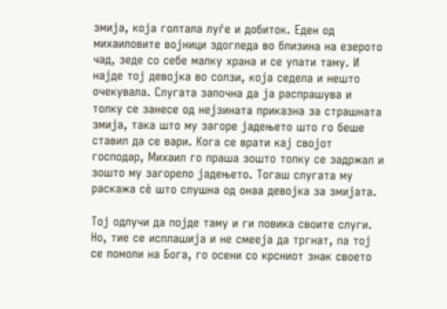змија, која голтала луѓе и добиток. Еден од михаиловите војници здогледа во близина на езерото чад, зеде со себе малку храна и се упати таму. И најде тој девојка во солзи, која седела и нешто очекувала. Слугата започна да ја распрашува и толку се занесе од нејзината приказна за страшната змија, така што му загоре јадењето што го беше ставил да се вари. Кога се врати кај својот господар, Михаил го праша зошто толку се задржал и зошто му загорело јадењето. Тогаш слугата му раскажа сѐ што слушна од онаа девојка за змијата.

Тој одлучи да појде таму и ги повика своите слуги. Но, тие се исплашија и не смееја да тргнат, па тој се помоли на Бога, го осени со крсниот знак своето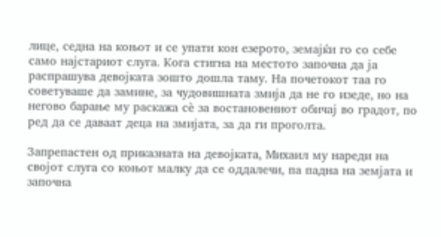лице, седна на коњот и се упати кон езерото, земајќи го со себе само најстариот слуга. Кога стигна на местото започна да ја распрашува девојката зошто дошла таму. На почетокот таа го советуваше да замине, за чудовишната змија да не го изеде, но на негово барање му раскажа сѐ за востановениот обичај во градот, по ред да се даваат деца на змијата, за да ги проголта.

Запрепастен од приказната на девојката, Михаил му нареди на својот слуга со коњот малку да се оддалечи, па падна на земјата и започна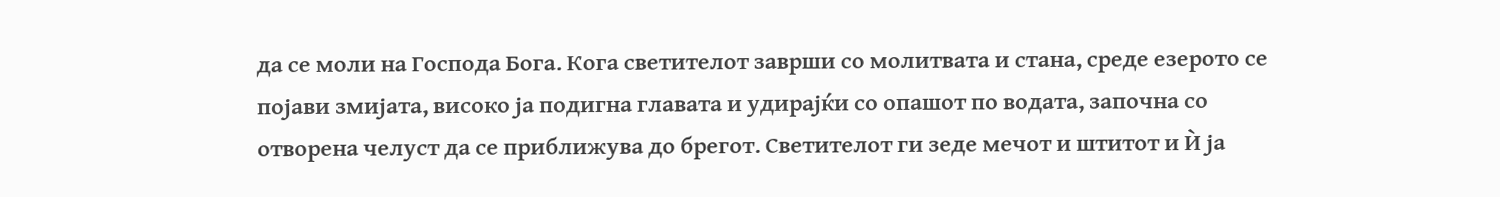да се моли на Господа Бога. Кога светителот заврши со молитвата и стана, среде езерото се појави змијата, високо ја подигна главата и удирајќи со опашот по водата, започна со отворена челуст да се приближува до брегот. Светителот ги зеде мечот и штитот и Ѝ ја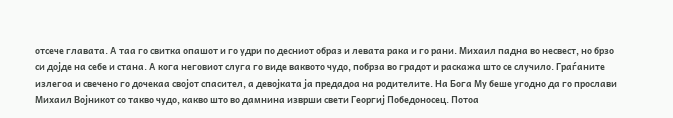отсече главата. А таа го свитка опашот и го удри по десниот образ и левата рака и го рани. Михаил падна во несвест, но брзо си дојде на себе и стана. А кога неговиот слуга го виде ваквото чудо, побрза во градот и раскажа што се случило. Граѓаните излегоа и свечено го дочекаа својот спасител, а девојката ја предадоа на родителите. На Бога Му беше угодно да го прослави Михаил Војникот со такво чудо, какво што во дамнина изврши свети Георгиј Победоносец. Потоа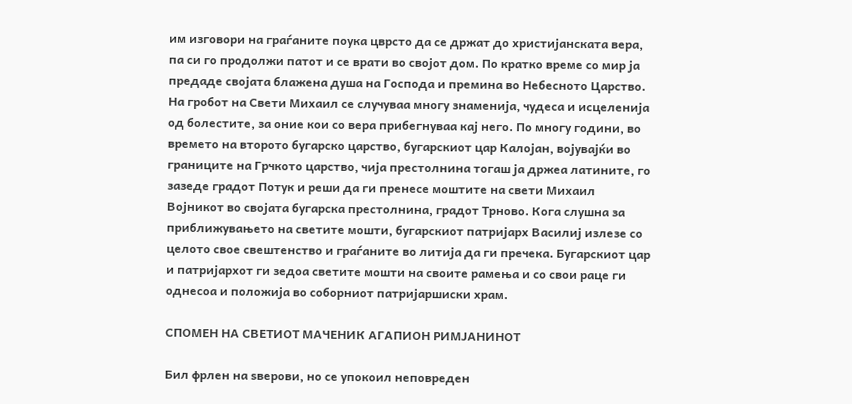им изговори на граѓаните поука цврсто да се држат до христијанската вера, па си го продолжи патот и се врати во својот дом. По кратко време со мир ја предаде својата блажена душа на Господа и премина во Небесното Царство. На гробот на Свети Михаил се случуваа многу знаменија, чудеса и исцеленија од болестите, за оние кои со вера прибегнуваа кај него. По многу години, во времето на второто бугарско царство, бугарскиот цар Калојан, војувајќи во границите на Грчкото царство, чија престолнина тогаш ја држеа латините, го зазеде градот Потук и реши да ги пренесе моштите на свети Михаил Војникот во својата бугарска престолнина, градот Трново. Кога слушна за приближувањето на светите мошти, бугарскиот патријарх Василиј излезе со целото свое свештенство и граѓаните во литија да ги пречека. Бугарскиот цар и патријархот ги зедоа светите мошти на своите рамења и со свои раце ги однесоа и положија во соборниот патријаршиски храм.

СПОМЕН НА СВЕТИОТ МАЧЕНИК АГАПИОН РИМЈАНИНОТ

Бил фрлен на ѕверови, но се упокоил неповреден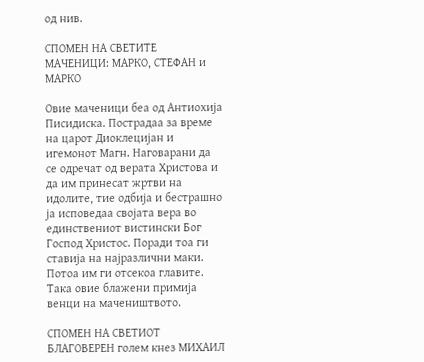од нив.

СПОМЕН НА СВЕТИТЕ МАЧЕНИЦИ: МАРКО, СТЕФАН и МАРКО

Овие маченици беа од Антиохија Писидиска. Пострадаа за време на царот Диоклецијан и игемонот Магн. Наговарани да се одречат од верата Христова и да им принесат жртви на идолите, тие одбија и бестрашно ја исповедаа својата вера во единствениот вистински Бог Господ Христос. Поради тоа ги ставија на најразлични маки. Потоа им ги отсекоа главите. Така овие блажени примија венци на мачеништвото.

СПОМЕН НА СВЕТИОТ БЛАГОВЕРЕН голем кнез МИХАИЛ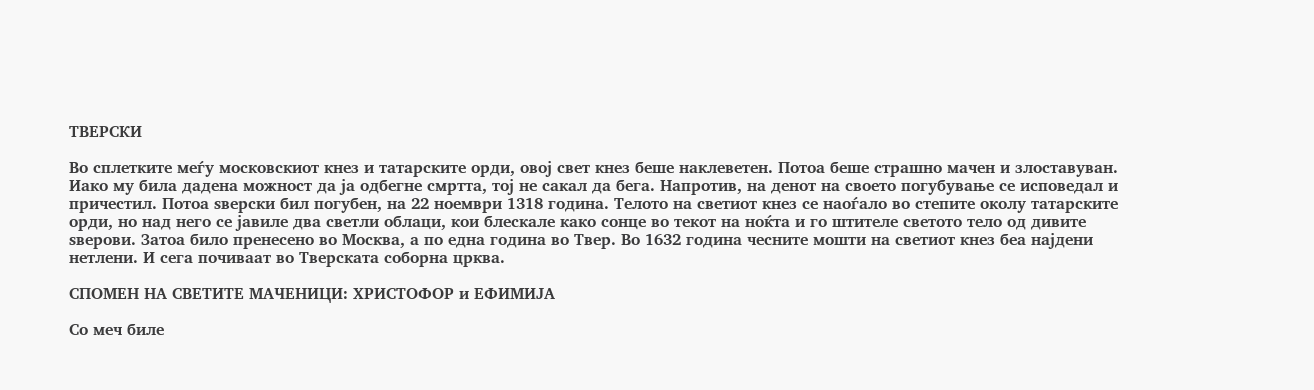ТВЕРСКИ

Во сплетките меѓу московскиот кнез и татарските орди, овој свет кнез беше наклеветен. Потоа беше страшно мачен и злоставуван. Иако му била дадена можност да ја одбегне смртта, тој не сакал да бега. Напротив, на денот на своето погубување се исповедал и причестил. Потоа ѕверски бил погубен, на 22 ноември 1318 година. Телото на светиот кнез се наоѓало во степите околу татарските орди, но над него се јавиле два светли облаци, кои блескале како сонце во текот на ноќта и го штителе светото тело од дивите ѕверови. Затоа било пренесено во Москва, а по една година во Твер. Во 1632 година чесните мошти на светиот кнез беа најдени нетлени. И сега почиваат во Тверската соборна црква.

СПОМЕН НА СВЕТИТЕ МАЧЕНИЦИ: ХРИСТОФОР и ЕФИМИЈА

Со меч биле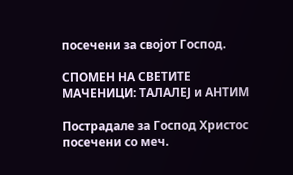посечени за својот Господ.

СПОМЕН НА СВЕТИТЕ МАЧЕНИЦИ: ТАЛАЛЕЈ и АНТИМ

Пострадале за Господ Христос посечени со меч.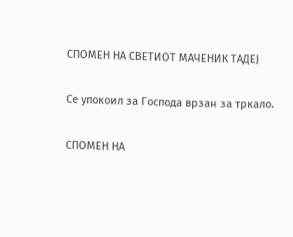СПОМЕН НА СВЕТИОТ МАЧЕНИК ТАДЕЈ

Се упокоил за Господа врзан за тркало.

СПОМЕН НА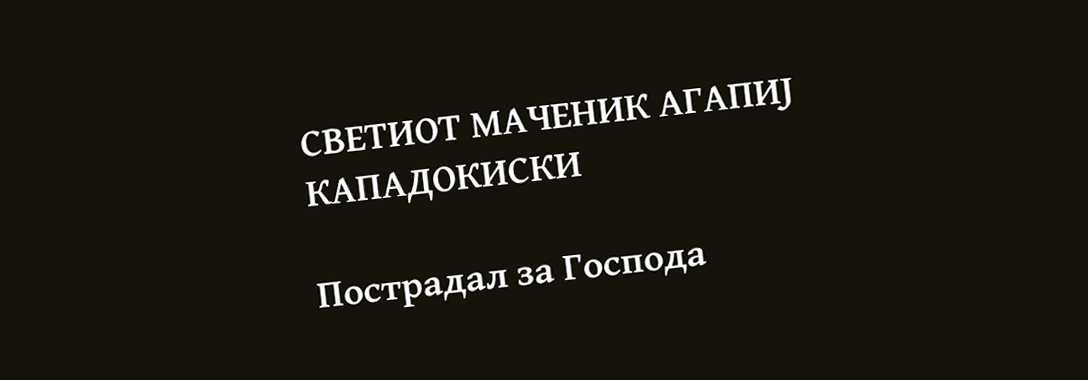СВЕТИОТ МАЧЕНИК АГАПИЈ КАПАДОКИСКИ

Пострадал за Господа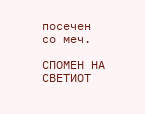посечен со меч.

СПОМЕН НА СВЕТИОТ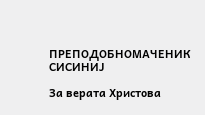ПРЕПОДОБНОМАЧЕНИК СИСИНИЈ

За верата Христова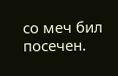со меч бил посечен.